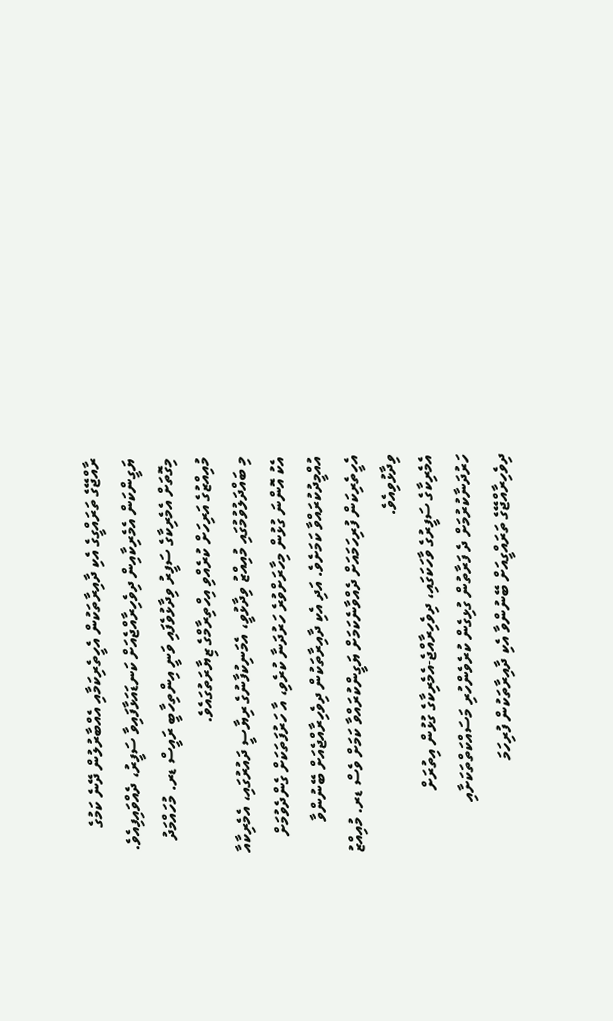ރާއްޖޭގެ ތަރައްގީގެ އެކި ދާއިރާތަކުން އެހީތެރިކަމާއި އެއްބާރުލުން ދޭނެ ކަމުގެ ޔަގީންކަން އެމެރިކާއިން ދިވެހިރާއްޖެއަށް ކަނޑައަޅާފައިވާ ސަފީރު، ދެއްވައިފިއެވެ.
މިގޮތަށް އެމެރިކާގެ ސަފީރު ވިދާޅުވެފައި ވަނީ އިންތިހާބީ ރައީސް ޑރ. މުހައްމަދު މުއިއްޒުގެ އަރިހަށް ކުރެއްވި އިހްތިރާމްގެ ޒިޔާރަތުގައެވެ.
މި ބައްދަލުވުމުގައި މުއިއްޒު ވިދާޅުވީ، އެމަނިކުފާނުގެ ރިޔާސީ ދައުރުގައި، އެމެރިކާއާ އެކު އޮންނަ ގުޅުން މިހާރަށްވުރެ ހަރުދަނާ ކުރެވި، އާ ހަރުފަތަކަށް ގެންދެވުމަށް އުއްމީދުކުރައްވާ ކަމަށެވެ. އަދި އެކި ދާއިރާތަކުން ދިވެހިރާއްޖެއަށް ބޭނުންވާ އެހީތެރިކަން ފުރިހަމައަށް ދެއްވާނެކަމަށް ޔަގީންކުރައްވާ ކަމަށް ވެސް ޑރ. މުއިއްޒު ވިދާޅުވިއެވެ.
އެމެރިކާގެ ސަފީރުގެ ވާހަކަގައި، ދިވެހިރާއްޖެ-އެމެރިކާގެ ގުޅުން އިތުރަށް ހަރުދަނާކުރުމަށް ދެ ފަރާތުން ގުޅިގެން ކުރެވެންހުރި މަސައްކަތްތަކަށާއި ދިވެހިރާއްޖޭގެ ތަރައްގީއަށް ބޭނުންވާ އެކި ދާއިރާތަކުން ފުރިހަމަ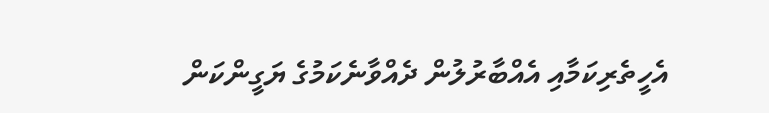އެހީތެރިކަމާއި އެއްބާރުލުން ދެއްވާނެކަމުގެ ޔަގީންކަން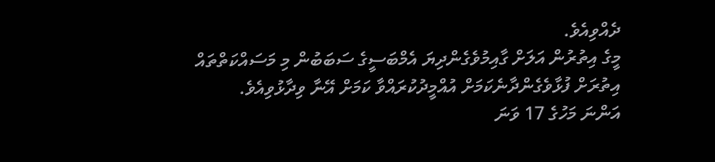ދެއްވިއެވެ.
މީގެ އިތުރުން އަލަށް ގާއިމުވެގެންދިޔަ އެމްބަސީގެ ސަބަބުން މި މަސައްކަތްތައް އިތުރަށް ފުޅާވެގެންދާނެކަމަށް އުއްމީދުކުރައްވާ ކަމަށް އޭނާ ވިދާޅުވިއެވެ.
އަންނަ މަހުގެ 17 ވަނަ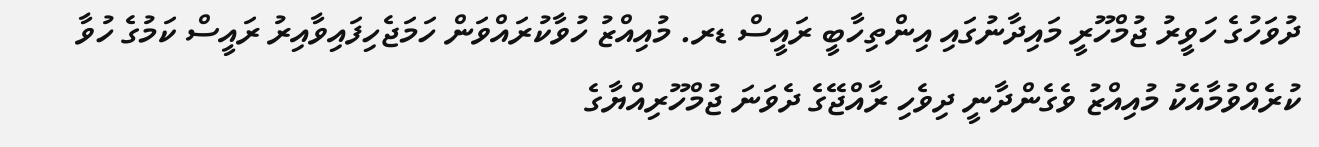ދުވަހުގެ ހަވީރު ޖުމްހޫރީ މައިދާނުގައި އިންތިހާބީ ރައީސް ޑރ. މުއިއްޒު ހުވާކުރައްވަން ހަމަޖެހިފައިވާއިރު ރައީސް ކަމުގެ ހުވާ ކުރެއްވުމާއެކު މުއިއްޒު ވެގެންދާނީ ދިވެހި ރާއްޖޭގެ ދެވަނަ ޖުމްހޫރިއްޔާގެ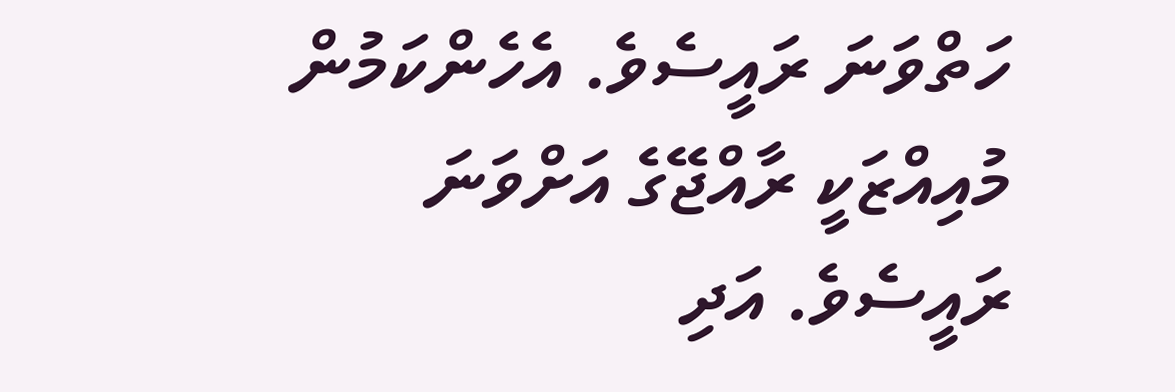ހަތްވަނަ ރައީސެވެ. އެހެންކަމުން މުއިއްޒަކީ ރާއްޖޭގެ އަށްވަނަ ރައީސެވެ. އަދި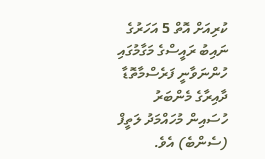ކުރިއަށް އޮތް 5 އަހަރުގެ ނައިބު ރައީސްގެ މަގާމުގައި ހުންނަވާނީ ފަރެސްމާތޮޑާ ދާއިރާގެ މެންބަރު ހުސައިން މުހައްމަދު ލަތީފް (ސެންބެ) އެވެ.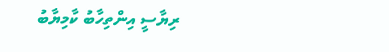ރިޔާސީ އިންތިހާބު ކާމިޔާބު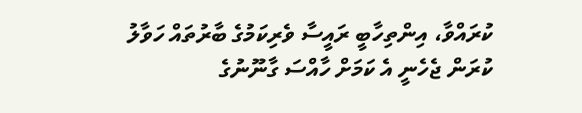ކުރައްވާ، އިންތިހާބީ ރައީސާ ވެރިކަމުގެ ބާރުތައް ހަވާލު ކުރަން ޖެހެނީ އެ ކަމަށް ހާއްސަ ގާނޫނުގެ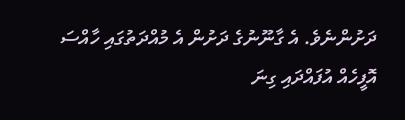ދަށުންނެވެ. އެ ގާނޫނުގެ ދަށުން އެ މުއްދަތުގައި ހާއްސަ އޮފީހެއް އުފައްދައި ގިނަ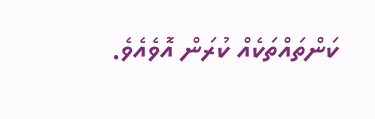ކަންތައްތަކެއް ކުރަން އޮވެއެވެ.